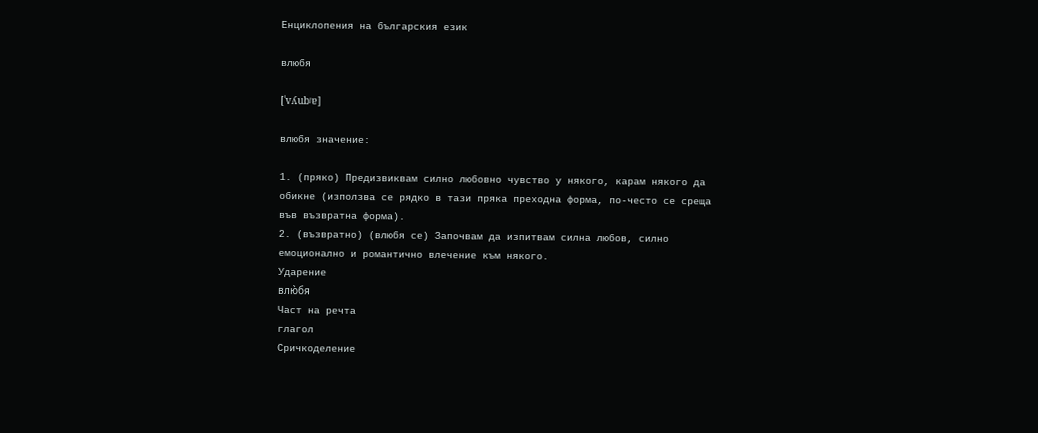Енциклопения на българския език

влюбя

[ˈvʎubʲɐ]

влюбя значение:

1. (пряко) Предизвиквам силно любовно чувство у някого, карам някого да обикне (използва се рядко в тази пряка преходна форма, по-често се среща във възвратна форма).
2. (възвратно) (влюбя се) Започвам да изпитвам силна любов, силно емоционално и романтично влечение към някого.
Ударение
влю̀бя
Част на речта
глагол
Сричкоделение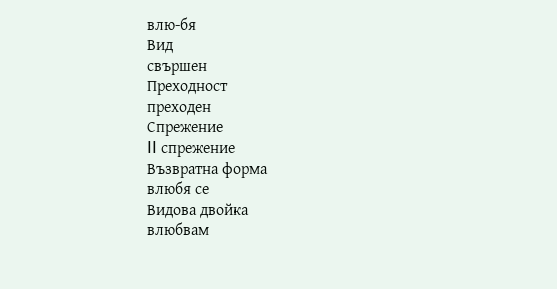влю-бя
Вид
свършен
Преходност
преходен
Спрежение
II спрежение
Възвратна форма
влюбя се
Видова двойка
влюбвам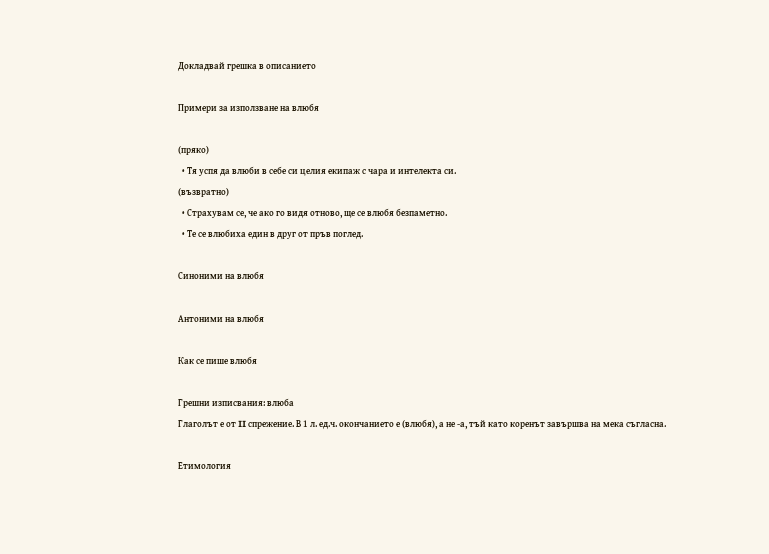Докладвай грешка в описанието

Примери за използване на влюбя

(пряко)
  • Тя успя да влюби в себе си целия екипаж с чара и интелекта си.
(възвратно)
  • Страхувам се, че ако го видя отново, ще се влюбя безпаметно.
  • Те се влюбиха един в друг от пръв поглед.

Синоними на влюбя

Антоними на влюбя

Как се пише влюбя

Грешни изписвания: влюба
Глаголът е от II спрежение. В 1 л. ед.ч. окончанието е (влюбя), а не -а, тъй като коренът завършва на мека съгласна.

Етимология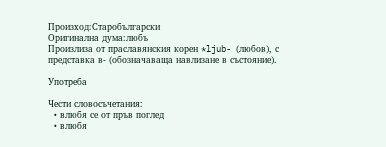Произход:Старобългарски
Оригинална дума:любъ
Произлиза от праславянския корен *ljub- (любов), с представка в- (обозначаваща навлизане в състояние).

Употреба

Чести словосъчетания:
  • влюбя се от пръв поглед
  • влюбя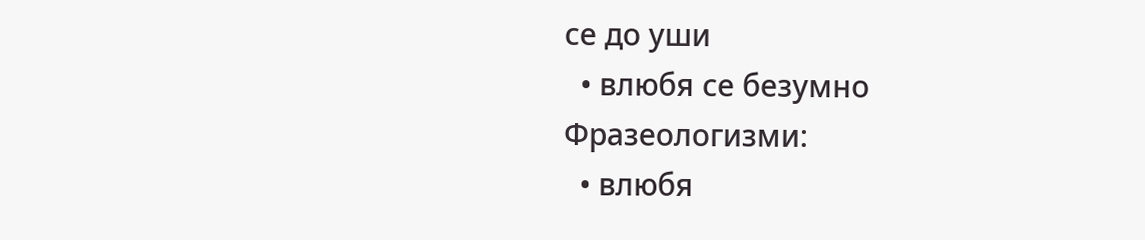се до уши
  • влюбя се безумно
Фразеологизми:
  • влюбя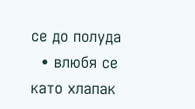се до полуда
  • влюбя се като хлапак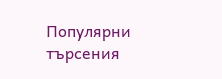Популярни търсения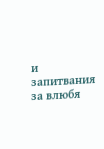и запитвания за влюбя